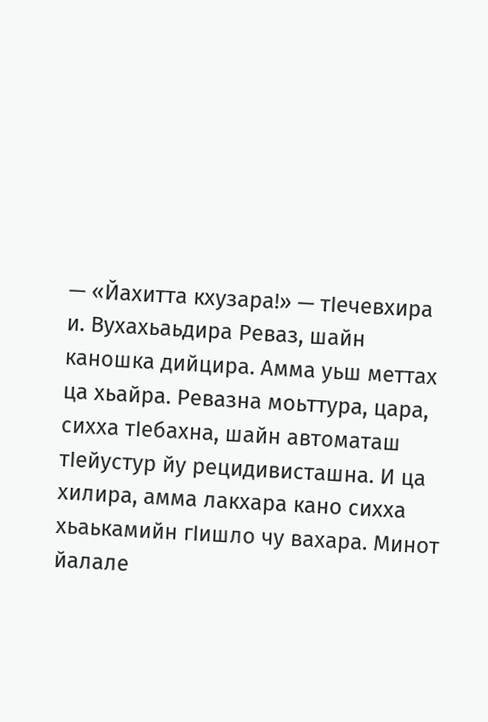— «Йахитта кхузара!» — тIечевхира и. Вухахьаьдира Реваз, шайн каношка дийцира. Амма уьш меттах ца хьайра. Ревазна моьттура, цара, сихха тIебахна, шайн автоматаш тIейустур йу рецидивисташна. И ца хилира, амма лакхара кано сихха хьаькамийн гIишло чу вахара. Минот йалале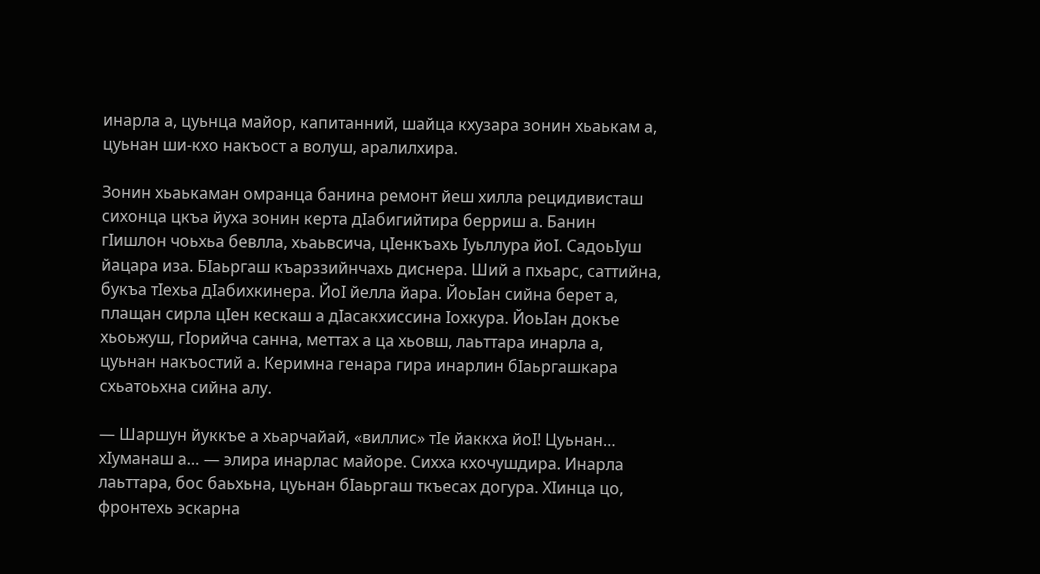инарла а, цуьнца майор, капитанний, шайца кхузара зонин хьаькам а, цуьнан ши-кхо накъост а волуш, аралилхира.

Зонин хьаькаман омранца банина ремонт йеш хилла рецидивисташ сихонца цкъа йуха зонин керта дIабигийтира берриш а. Банин гIишлон чоьхьа бевлла, хьаьвсича, цIенкъахь Iуьллура йоI. СадоьIуш йацара иза. БIаьргаш къарззийнчахь диснера. Ший а пхьарс, саттийна, букъа тIехьа дIабихкинера. ЙоI йелла йара. ЙоьIан сийна берет а, плащан сирла цIен кескаш а дIасакхиссина Iохкура. ЙоьIан докъе хьоьжуш, гIорийча санна, меттах а ца хьовш, лаьттара инарла а, цуьнан накъостий а. Керимна генара гира инарлин бIаьргашкара схьатоьхна сийна алу.

— Шаршун йуккъе а хьарчайай, «виллис» тIе йаккха йоI! Цуьнан… хIуманаш а… — элира инарлас майоре. Сихха кхочушдира. Инарла лаьттара, бос баьхьна, цуьнан бIаьргаш ткъесах догура. ХIинца цо, фронтехь эскарна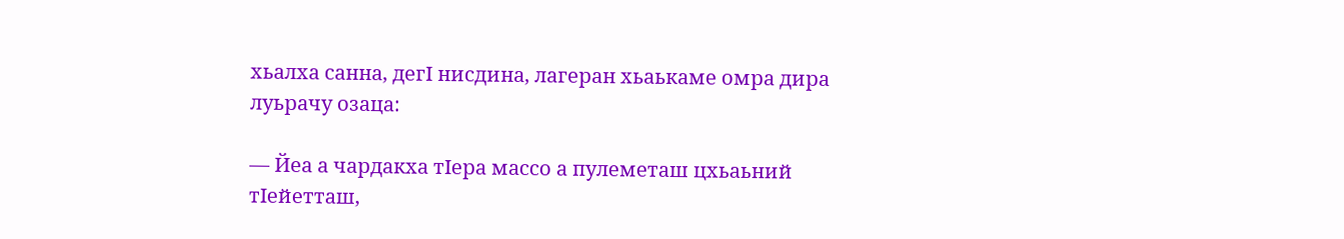хьалха санна, дегI нисдина, лагеран хьаькаме омра дира луьрачу озаца:

— Йеа а чардакха тIера массо а пулеметаш цхьаьний тIейетташ,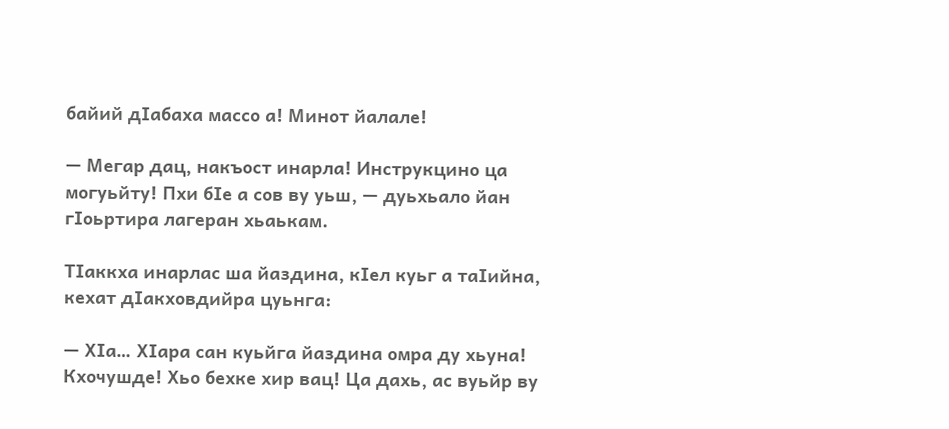байий дIабаха массо а! Минот йалале!

— Мегар дац, накъост инарла! Инструкцино ца могуьйту! Пхи бIе а сов ву уьш, — дуьхьало йан гIоьртира лагеран хьаькам.

ТIаккха инарлас ша йаздина, кIел куьг а таIийна, кехат дIакховдийра цуьнга:

— ХIа… ХIара сан куьйга йаздина омра ду хьуна! Кхочушде! Хьо бехке хир вац! Ца дахь, ас вуьйр ву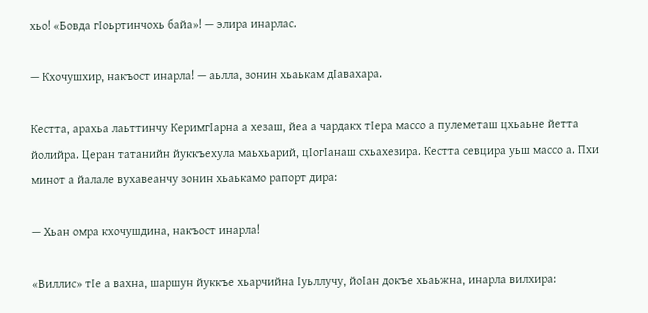хьо! «Бовда гIоьртинчохь байа»! — элира инарлас.

— Кхочушхир, накъост инарла! — аьлла, зонин хьаькам дIавахара.

Кестта, арахьа лаьттинчу КеримгIарна а хезаш, йеа а чардакх тIера массо а пулеметаш цхьаьне йетта йолийра. Церан татанийн йуккъехула маьхьарий, цIогIанаш схьахезира. Кестта севцира уьш массо а. Пхи минот а йалале вухавеанчу зонин хьаькамо рапорт дира:

— Хьан омра кхочушдина, накъост инарла!

«Виллис» тIе а вахна, шаршун йуккъе хьарчийна Iуьллучу, йоIан докъе хьаьжна, инарла вилхира: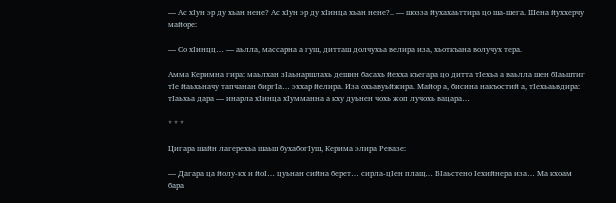— Ас хIун эр ду хьан нене? Ас хIун эр ду хIинца хьан нене?.. — шозза йухахаьттира цо ша-шега. Шена йуххерчу майоре:

— Со хIинцц… — аьлла, массарна а гуш, дитташ долчухьа велира иза, хьоткъана волучух тера.

Амма Керимна гира: маьлхан зIаьнаршлахь дешин басахь йехха къегара цо дитта тIехьа а ваьлла шен бIаьштиг тIе йаьхьначу тапчанан биргIа… эххар йелира. Иза охьавуьйжира. Майор а, бисина накъостий а, тIехьаьвдира: тIаьхьа дара — инарла хIинца хIумманна а кху дуьнен чохь жоп лучохь вацара…

* * *

Цигара шайн лагерехьа шаьш бухабогIуш, Керима элира Ревазе:

— Дагара ца йолу-кх и йоI… цуьнан сийна берет… сирла-цIен плащ… БIаьстено Iехийнера иза… Ма кхоам бара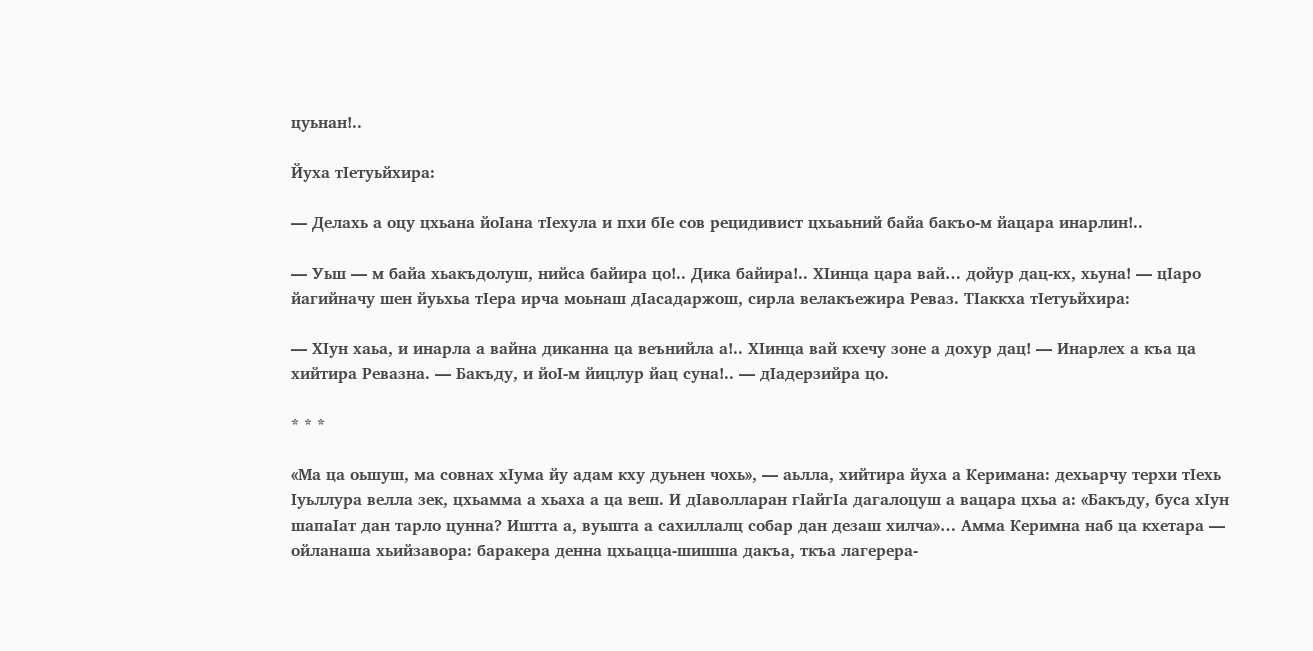цуьнан!..

Йуха тIетуьйхира:

— Делахь а оцу цхьана йоIана тIехула и пхи бIе сов рецидивист цхьаьний байа бакъо-м йацара инарлин!..

— Уьш — м байа хьакъдолуш, нийса байира цо!.. Дика байира!.. ХIинца цара вай… дойур дац-кх, хьуна! — цIаро йагийначу шен йуьхьа тIера ирча моьнаш дIасадаржош, сирла велакъежира Реваз. ТIаккха тIетуьйхира:

— ХIун хаьа, и инарла а вайна диканна ца веънийла а!.. ХIинца вай кхечу зоне а дохур дац! — Инарлех а къа ца хийтира Ревазна. — Бакъду, и йоI-м йицлур йац суна!.. — дIадерзийра цо.

* * *

«Ма ца оьшуш, ма совнах хIума йу адам кху дуьнен чохь», — аьлла, хийтира йуха а Керимана: дехьарчу терхи тIехь Iуьллура велла зек, цхьамма а хьаха а ца веш. И дIаволларан гIайгIа дагалоцуш а вацара цхьа а: «Бакъду, буса хIун шапаIат дан тарло цунна? Иштта а, вуьшта а сахиллалц собар дан дезаш хилча»… Амма Керимна наб ца кхетара — ойланаша хьийзавора: баракера денна цхьацца-шишша дакъа, ткъа лагерера-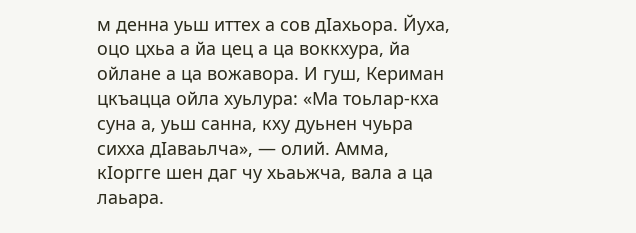м денна уьш иттех а сов дIахьора. Йуха, оцо цхьа а йа цец а ца воккхура, йа ойлане а ца вожавора. И гуш, Кериман цкъацца ойла хуьлура: «Ма тоьлар-кха суна а, уьш санна, кху дуьнен чуьра сихха дIаваьлча», — олий. Амма, кIоргге шен даг чу хьаьжча, вала а ца лаьара.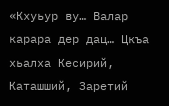«Кхуьур ву… Валар карара дер дац… Цкъа хьалха Кесирий, Каташший, Заретий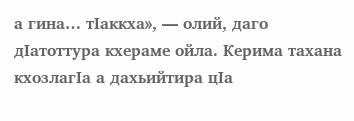а гина… тIаккха», — олий, даго дIатоттура кхераме ойла. Керима тахана кхозлагIа а дахьийтира цIа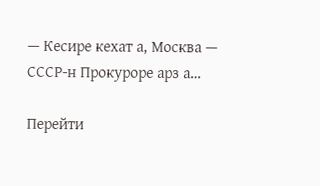— Кесире кехат а, Москва — СССР-н Прокуроре арз а…

Перейти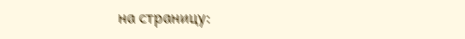на страницу: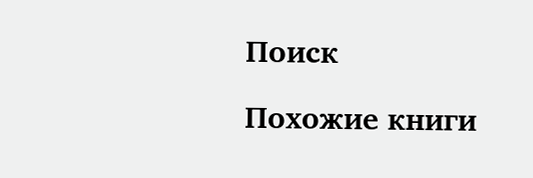Поиск

Похожие книги